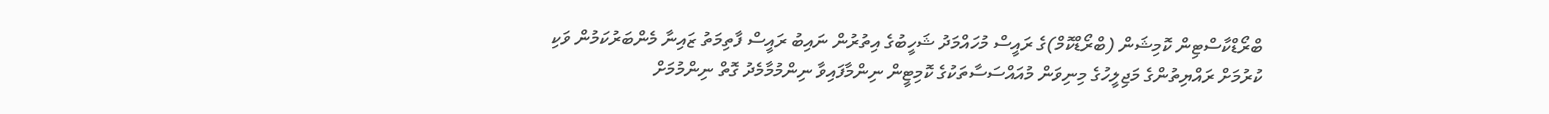ބްރޯޑްކާސްޓިން ކޮމިޝަން (ބްރޯޑްކޮމް)ގެ ރައީސް މުހައްމަދު ޝަހީބުގެ އިތުރުން ނައިބު ރައީސް ފާތިމަތު ޒައިނާ މެންބަރުކަމުން ވަކި ކުރުމަށް ރައްޔިތުންގެ މަޖިލީހުގެ މިނިވަން މުއައްސަސާތަކުގެ ކޮމިޓީން ނިންމާފައިވާ ނިންމުމާމެދު ގޮތް ނިންމުމަށް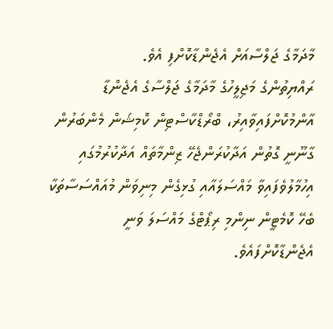މާދަމާގެ ޖަލްސާއަށް އެޖެންޑާކޮށްފި އެވެ.
ރައްޔިތުންގެ މަޖިލީހުގެ މާދަމާގެ ޖަލްސާގެ އެޖެންޑާ އާންމުކޮށްފައިވާއިރު، ބްރޯޑްކާސްޓިން ކޮމިޝަން މެންބަރުން ގާނޫނީ ގޮތުން އަދާކުރަންޖެހޭ ޒިންމާތައް އަދާކުރުމުގައި އިހުމާލުވެފައިވާ މައްސަލައާއި ގުޅިގެން މިނިވަން މުއައްސަސާތަކާ ބެހޭ ކޮމެޓީން ނިންމި ރިޕޯޓްގެ މައްސަލަ ވަނީ އެޖެންޑާކޮށްފައެވެ.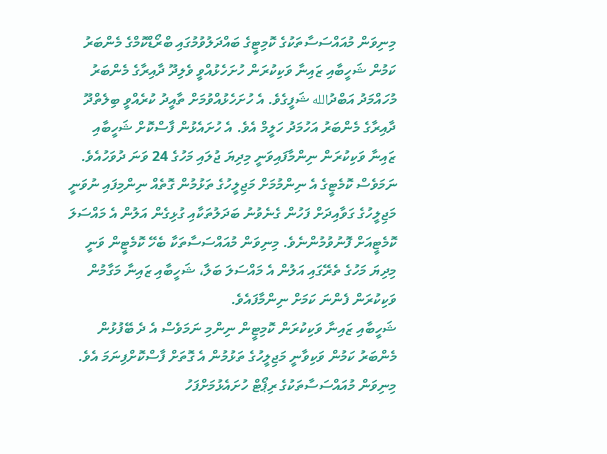މިނިވަން މުއައްސަސާތަކުގެ ކޮމިޓީގެ ބައްދަލުވުމުގައި ބްރޯޑްކޮމްގެ މެންބަރު ކަމުން ޝަހީބާއި ޒައިނާ ވަކިކުރަން ހުށަހެޅުއްވީ ވެލިދޫ ދާއިރާގެ މެންބަރު މުހައްމަދު އަބްދުالله ޝަފީގެވެ. އެ ހުށަހެޅުއްވުމަށް ތާއީދު ކުރެއްވީ ބިލެތްދޫ ދާއިރާގެ މެންބަރު އަހުމަދު ހަލީމް އެވެ. އެ ހުށައެޅުން ފާސްކޮށް ޝަހީބާއި ޒައިނާ ވަކިކުރަން ނިންމާފައިވަނީ މިދިޔަ ޖުލައި މަހުގެ 24 ވަނަ ދުވަހުއެވެ.
ނަމަވެސް ކޮމެޓީގެ އެ ނިންމުމަށް މަޖިލީހުގެ ތަޅުމުން ގޮތެއް ނިންމިފައި ނުވަނީ މަޖިލީހުގެ ގަވާއިދަށް ފަހުން ގެނެވުނު ބަދަލުތަކާއި ގުޅިގެން އަލުން އެ މައްސަލަ ކޮމެޓީއަށް ފޮނުވުމުންނެވެ. މިނިވަން މުއައްސަސާތަކާ ބެހޭ ކޮމެޓީން ވަނީ މިދިޔަ މަހުގެ ތެރޭގައި އަލުން އެ މައްސަލަ ބަލާ، ޝަހީބާއި ޒައިނާ މަގާމުން ވަކިކުރަން ފެންނަ ކަމަށް ނިންމާފައެވެ.
ޝަހީބާއި ޒައިނާ ވަކިކުރަން ކޮމިޓީން ނިންމި ނަމަވެސް އެ ދެ ބޭފުޅުން މެންބަރު ކަމުން ވަކިވާނީ މަޖިލީހުގެ ތަޅުމުން އެ ގޮތަށް ފާސްކޮށްފިނަމަ އެވެ. މިނިވަން މުއައްސަސާތަކުގެ ރިޕޯޓް ހުށައެޅުމަށްފަހު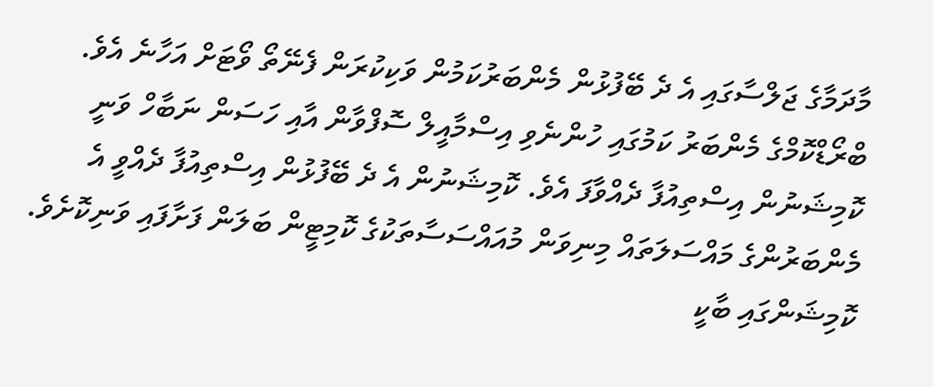މާދަމާގެ ޖަލްސާގައި އެ ދެ ބޭފުޅުން މެންބަރުކަމުން ވަކިކުރަން ފެނޭތޯ ވޯޓަށް އަހާނެ އެވެ.
ބްރޯޑްކޮމްގެ މެންބަރު ކަމުގައި ހުންނެވި އިސްމާއީލް ސޮފްވާން އާއި ހަސަން ނަބާހް ވަނީ ކޮމިޝަނުން އިސްތިއުފާ ދެއްވާފަ އެވެ. ކޮމިޝަނުން އެ ދެ ބޭފުޅުން އިސްތިއުފާ ދެއްވީ އެ މެންބަރުންގެ މައްސަލަތައް މިނިވަން މުއައްސަސާތަކުގެ ކޮމިޓީން ބަލަން ފަށާފައި ވަނިކޮށެވެ.
ކޮމިޝަންގައި ބާކީ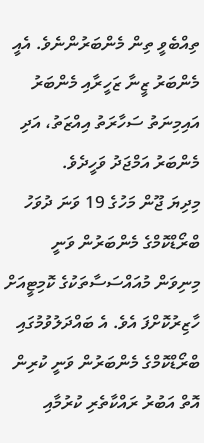ތިއްބެވީ ތިން މެންބަރުންނެވެ. އެއީ މެންބަރު ޒީނާ ޒަހީރާއި މެންބަރު އައިމިނަތު ސަހާރަތު އިއްޒަތު، އަދި މެންބަރު އަމްޖަދު ވަހީދެވެ.
މިދިޔަ ޖޫން މަހުގެ 19 ވަނަ ދުވަހު ބްރޯޑްކޮމްގެ މެންބަރުން ވަނީ މިނިވަން މުއައްސަސާތަކުގެ ކޮމިޓީއަށް ހާޒިރުކޮށްފަ އެވެ. އެ ބައްދަލުވުމުގައި ބްރޯޑްކޮމްގެ މެންބަރުން ވަނީ ކުރިން އޮތް އަބުރު ރައްކާތެރި ކުރުމާއި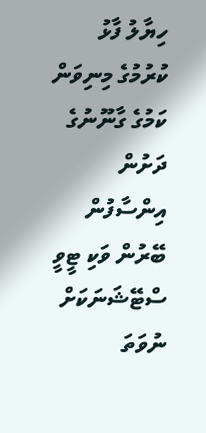ހިޔާލު ފާޅު ކުރުމުގެ މިނިވަން ކަމުގެ ގާނޫނުގެ ދަށުން އިންސާފުން ބޭރުން ވަކި ޓީވީ ސްޓޭޝަނަކަށް ނުވަތަ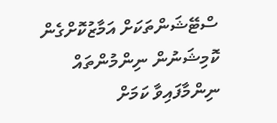ސްޓޭޝަންތަކަށް އަމާޒުކޮށްގެން ކޮމިޝަނުން ނިންމުންތައް ނިންމާފައިވާ ކަމަށް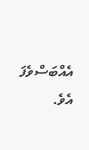އެއްބަސްވެފަ އެވެ.